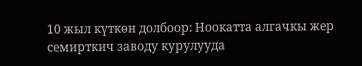10 жыл күткөн долбоор: Ноокатта алгачкы жер семирткич заводу курулууда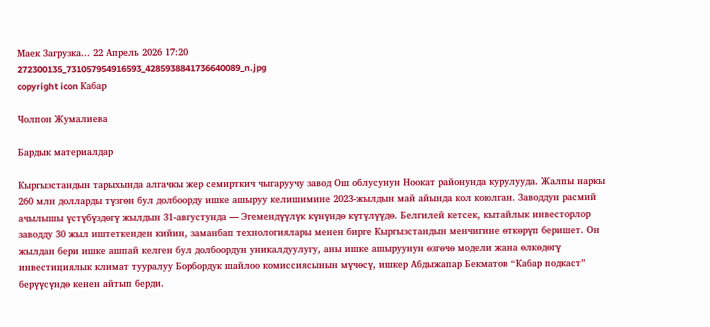Маек Загрузка... 22 Апрель 2026 17:20
272300135_731057954916593_4285938841736640089_n.jpg
copyright icon Кабар

Чолпон Жумалиева

Бардык материалдар

Кыргызстандын тарыхында алгачкы жер семирткич чыгаруучу завод Ош облусунун Ноокат районунда курулууда. Жалпы наркы 260 млн долларды түзгөн бул долбоорду ишке ашыруу келишимине 2023-жылдын май айында кол коюлган. Заводдун расмий ачылышы үстүбүздөгү жылдын 31-августунда — Эгемендүүлүк күнүндө күтүлүүдө. Белгилей кетсек, кытайлык инвесторлор заводду 30 жыл иштеткенден кийин, заманбап технологиялары менен бирге Кыргызстандын менчигине өткөрүп беришет. Он жылдан бери ишке ашпай келген бул долбоордун уникалдуулугу, аны ишке ашыруунун өзгөчө модели жана өлкөдөгү инвестициялык климат тууралуу Борбордук шайлоо комиссиясынын мүчөсү, ишкер Абдыжапар Бекматов “Кабар подкаст” берүүсүндө кенен айтып берди.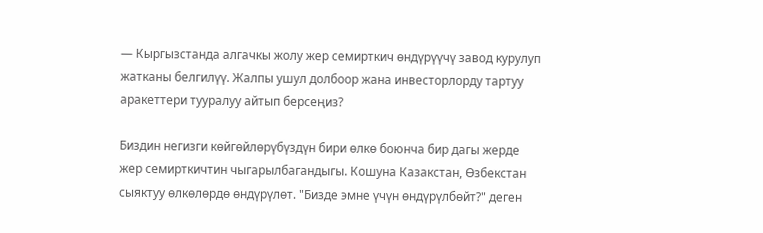— Кыргызстанда алгачкы жолу жер семирткич өндүрүүчү завод курулуп жатканы белгилүү. Жалпы ушул долбоор жана инвесторлорду тартуу аракеттери тууралуу айтып берсеңиз?

Биздин негизги көйгөйлөрүбүздүн бири өлкө боюнча бир дагы жерде жер семирткичтин чыгарылбагандыгы. Кошуна Казакстан, Өзбекстан сыяктуу өлкөлөрдө өндүрүлөт. "Бизде эмне үчүн өндүрүлбөйт?" деген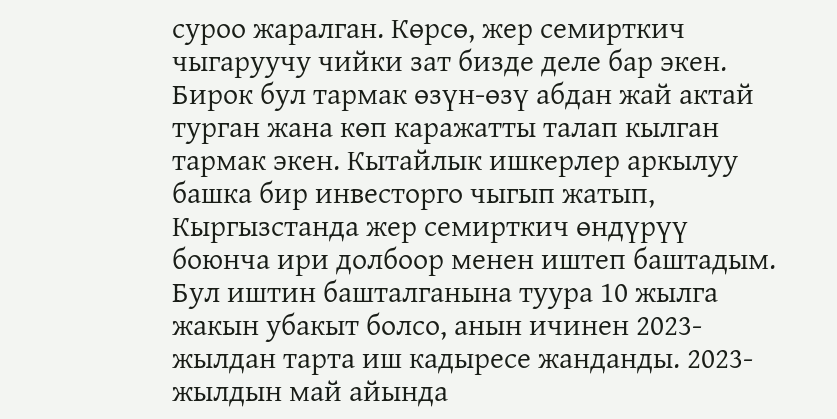суроо жаралган. Көрсө, жер семирткич чыгаруучу чийки зат бизде деле бар экен. Бирок бул тармак өзүн-өзү абдан жай актай турган жана көп каражатты талап кылган тармак экен. Кытайлык ишкерлер аркылуу башка бир инвесторго чыгып жатып, Кыргызстанда жер семирткич өндүрүү боюнча ири долбоор менен иштеп баштадым. Бул иштин башталганына туура 10 жылга жакын убакыт болсо, анын ичинен 2023-жылдан тарта иш кадыресе жанданды. 2023-жылдын май айында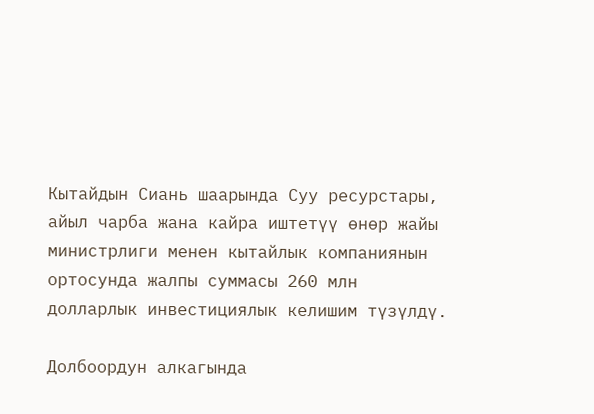Кытайдын Сиань шаарында Суу ресурстары, айыл чарба жана кайра иштетүү өнөр жайы министрлиги менен кытайлык компаниянын ортосунда жалпы суммасы 260 млн долларлык инвестициялык келишим түзүлдү.

Долбоордун алкагында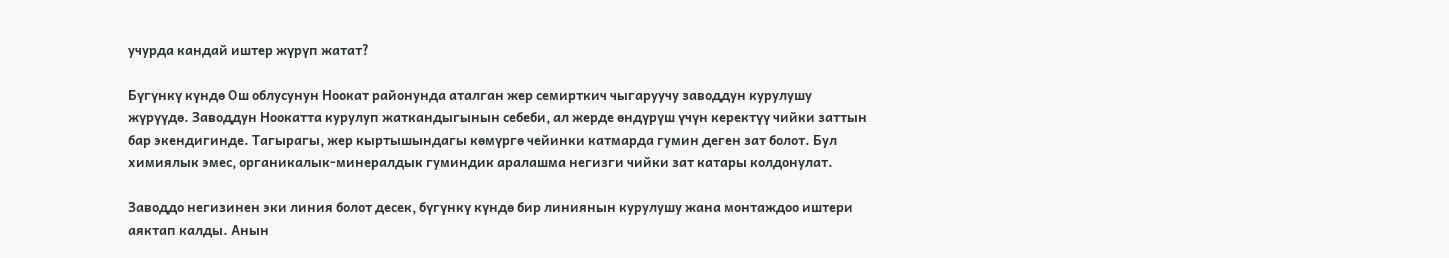учурда кандай иштер жүрүп жатат?

Бүгүнкү күндө Ош облусунун Ноокат районунда аталган жер семирткич чыгаруучу заводдун курулушу жүрүүдө. Заводдун Ноокатта курулуп жаткандыгынын себеби, ал жерде өндүрүш үчүн керектүү чийки заттын бар экендигинде. Тагырагы, жер кыртышындагы көмүргө чейинки катмарда гумин деген зат болот. Бул химиялык эмес, органикалык-минералдык гуминдик аралашма негизги чийки зат катары колдонулат.

Заводдо негизинен эки линия болот десек, бүгүнкү күндө бир линиянын курулушу жана монтаждоо иштери аяктап калды. Анын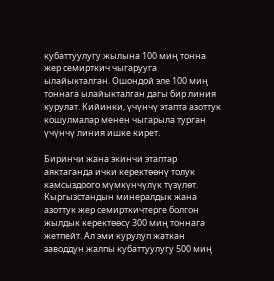кубаттуулугу жылына 100 миң тонна жер семирткич чыгарууга ылайыкталган. Ошондой эле 100 миң тоннага ылайыкталган дагы бир линия курулат. Кийинки, үчүнчү этапта азоттук кошулмалар менен чыгарыла турган үчүнчү линия ишке кирет.

Биринчи жана экинчи этаптар аяктаганда ички керектөөнү толук камсыздоого мүмкүнчүлүк түзүлөт. Кыргызстандын минералдык жана азоттук жер семирткичтерге болгон жылдык керектөөсү 300 миң тоннага жетпейт. Ал эми курулуп жаткан заводдун жалпы кубаттуулугу 500 миң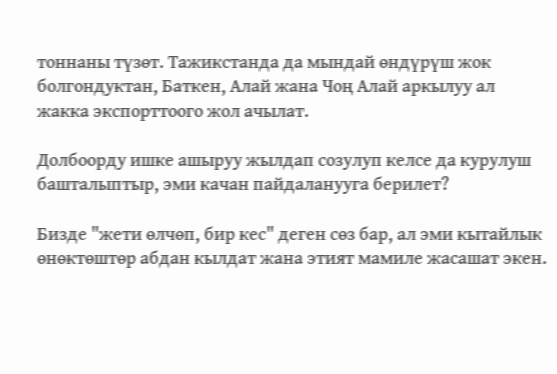тоннаны түзөт. Тажикстанда да мындай өндүрүш жок болгондуктан, Баткен, Алай жана Чоң Алай аркылуу ал жакка экспорттоого жол ачылат.

Долбоорду ишке ашыруу жылдап созулуп келсе да курулуш башталыптыр, эми качан пайдаланууга берилет?

Бизде "жети өлчөп, бир кес" деген сөз бар, ал эми кытайлык өнөктөштөр абдан кылдат жана этият мамиле жасашат экен.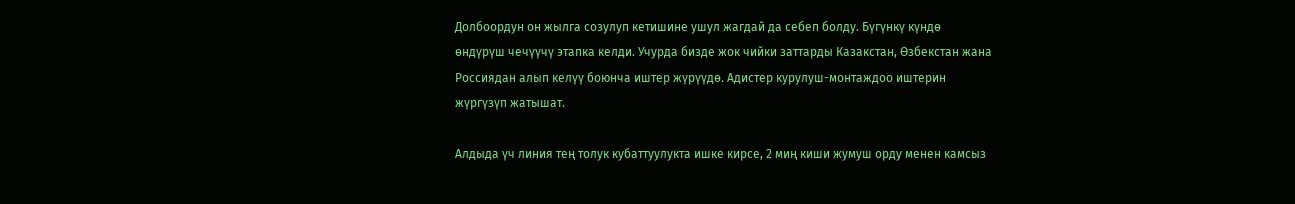Долбоордун он жылга созулуп кетишине ушул жагдай да себеп болду. Бүгүнкү күндө өндүрүш чечүүчү этапка келди. Учурда бизде жок чийки заттарды Казакстан, Өзбекстан жана Россиядан алып келүү боюнча иштер жүрүүдө. Адистер курулуш-монтаждоо иштерин жүргүзүп жатышат.

Алдыда үч линия тең толук кубаттуулукта ишке кирсе, 2 миң киши жумуш орду менен камсыз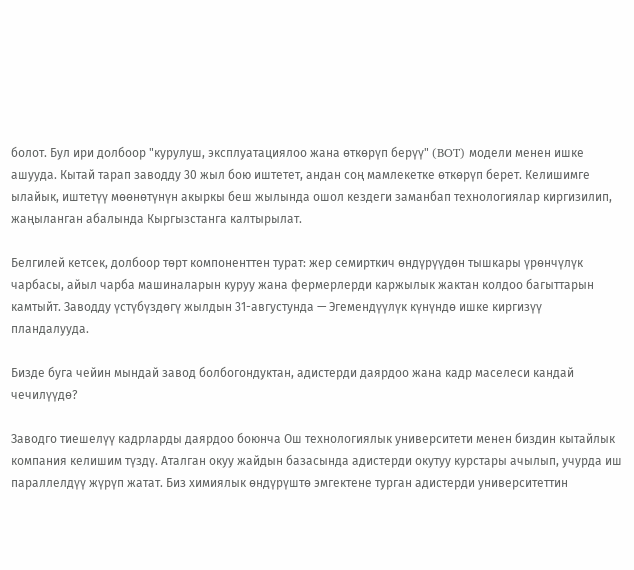болот. Бул ири долбоор "курулуш, эксплуатациялоо жана өткөрүп берүү" (BOT) модели менен ишке ашууда. Кытай тарап заводду 30 жыл бою иштетет, андан соң мамлекетке өткөрүп берет. Келишимге ылайык, иштетүү мөөнөтүнүн акыркы беш жылында ошол кездеги заманбап технологиялар киргизилип, жаңыланган абалында Кыргызстанга калтырылат.

Белгилей кетсек, долбоор төрт компоненттен турат: жер семирткич өндүрүүдөн тышкары үрөнчүлүк чарбасы, айыл чарба машиналарын куруу жана фермерлерди каржылык жактан колдоо багыттарын камтыйт. Заводду үстүбүздөгү жылдын 31-августунда — Эгемендүүлүк күнүндө ишке киргизүү пландалууда.

Бизде буга чейин мындай завод болбогондуктан, адистерди даярдоо жана кадр маселеси кандай чечилүүдө?

Заводго тиешелүү кадрларды даярдоо боюнча Ош технологиялык университети менен биздин кытайлык компания келишим түздү. Аталган окуу жайдын базасында адистерди окутуу курстары ачылып, учурда иш параллелдүү жүрүп жатат. Биз химиялык өндүрүштө эмгектене турган адистерди университеттин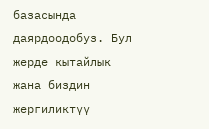базасында даярдоодобуз. Бул жерде кытайлык жана биздин жергиликтүү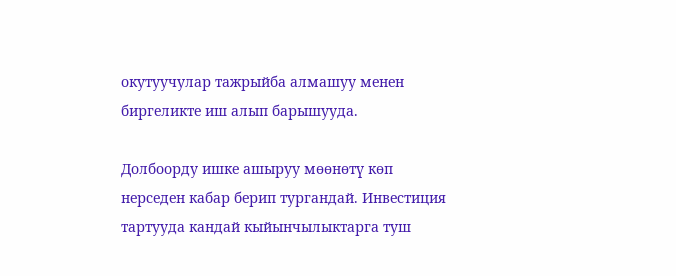окутуучулар тажрыйба алмашуу менен биргеликте иш алып барышууда.

Долбоорду ишке ашыруу мөөнөтү көп нерседен кабар берип тургандай. Инвестиция тартууда кандай кыйынчылыктарга туш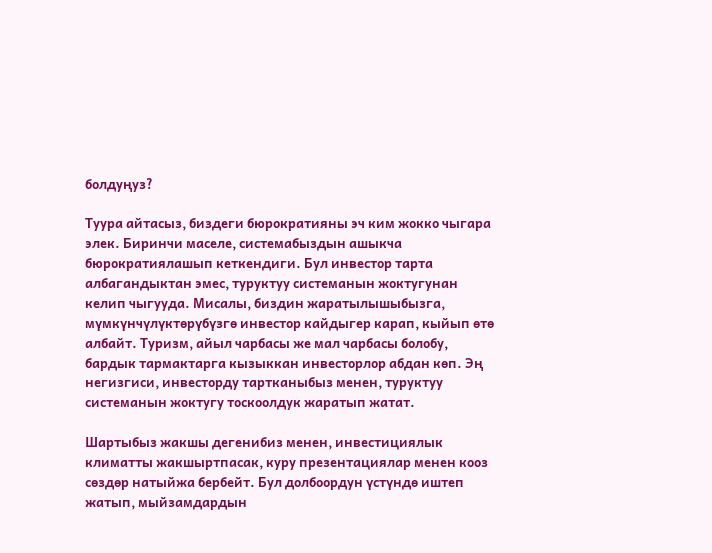болдуңуз?

Туура айтасыз, биздеги бюрократияны эч ким жокко чыгара элек. Биринчи маселе, системабыздын ашыкча бюрократиялашып кеткендиги. Бул инвестор тарта албагандыктан эмес, туруктуу системанын жоктугунан келип чыгууда. Мисалы, биздин жаратылышыбызга, мүмкүнчүлүктөрүбүзгө инвестор кайдыгер карап, кыйып өтө албайт. Туризм, айыл чарбасы же мал чарбасы болобу, бардык тармактарга кызыккан инвесторлор абдан көп. Эң негизгиси, инвесторду тартканыбыз менен, туруктуу системанын жоктугу тоскоолдук жаратып жатат.

Шартыбыз жакшы дегенибиз менен, инвестициялык климатты жакшыртпасак, куру презентациялар менен кооз сөздөр натыйжа бербейт. Бул долбоордун үстүндө иштеп жатып, мыйзамдардын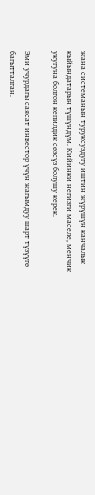жана системанын туруксуздугу иштин жүрүшүн канчалык кыйындатарын түшүндүм. Кийинки негизги маселе, менчик укугуна болгон кепилдик сөзсүз болушу керек.

Эми учурдагы саясат инвестор үчүн жагымдуу шарт түзүүгө багытталган.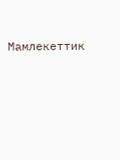Мамлекеттик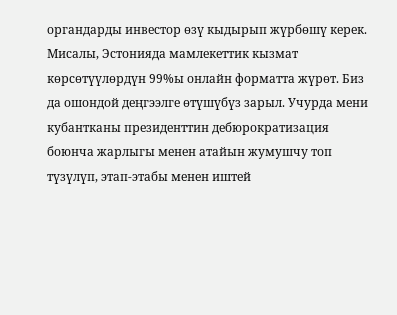органдарды инвестор өзү кыдырып жүрбөшү керек. Мисалы, Эстонияда мамлекеттик кызмат көрсөтүүлөрдүн 99%ы онлайн форматта жүрөт. Биз да ошондой деңгээлге өтүшүбүз зарыл. Учурда мени кубантканы президенттин дебюрократизация боюнча жарлыгы менен атайын жумушчу топ түзүлүп, этап-этабы менен иштей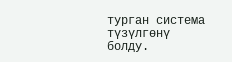турган система түзүлгөнү болду.